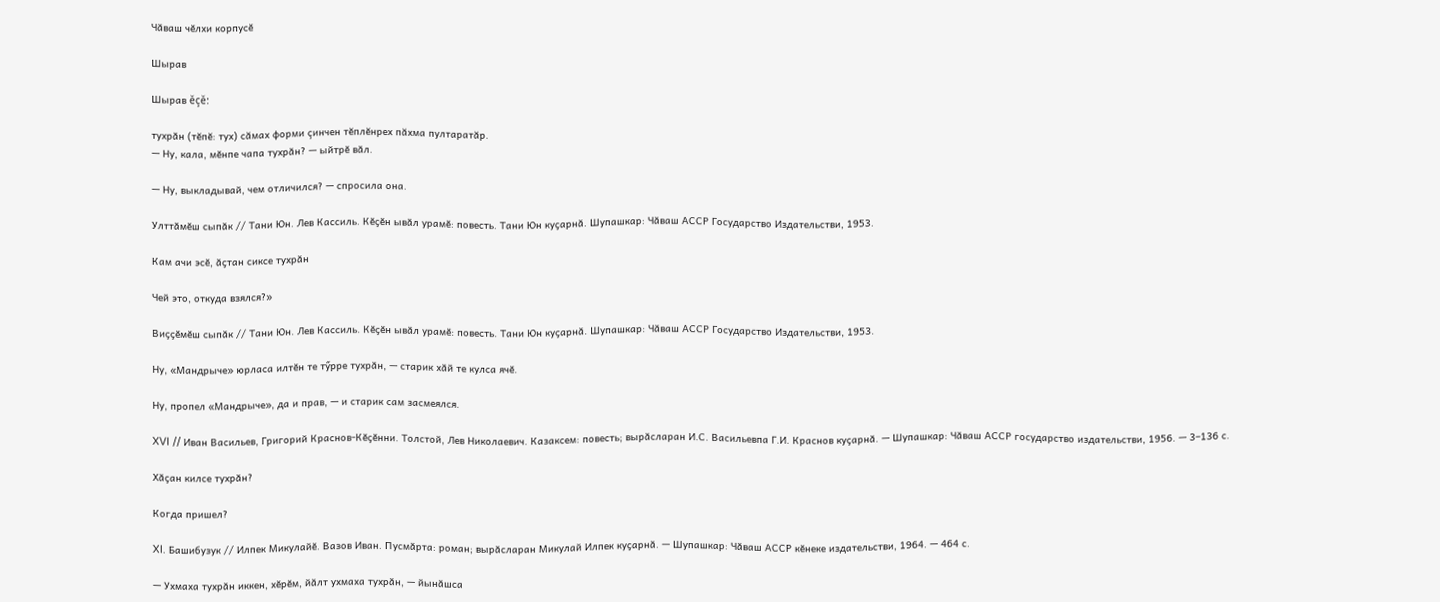Чӑваш чӗлхи корпусӗ

Шырав

Шырав ĕçĕ:

тухрӑн (тĕпĕ: тух) сăмах форми çинчен тĕплĕнрех пăхма пултаратăр.
— Ну, кала, мӗнпе чапа тухрӑн? — ыйтрӗ вӑл.

— Ну, выкладывай, чем отличился? — спросила она.

Улттӑмӗш сыпӑк // Тани Юн. Лев Кассиль. Кӗҫӗн ывӑл урамӗ: повесть. Тани Юн куҫарнӑ. Шупашкар: Чӑваш АССР Государство Издательстви, 1953.

Кам ачи эсӗ, ӑҫтан сиксе тухрӑн

Чей это, откуда взялся?»

Виҫҫӗмӗш сыпӑк // Тани Юн. Лев Кассиль. Кӗҫӗн ывӑл урамӗ: повесть. Тани Юн куҫарнӑ. Шупашкар: Чӑваш АССР Государство Издательстви, 1953.

Ну, «Мандрыче» юрласа илтӗн те тӳрре тухрӑн, — старик хӑй те кулса ячӗ.

Ну, пропел «Мандрыче», да и прав, — и старик сам засмеялся.

XVI // Иван Васильев, Григорий Краснов-Кӗҫӗнни. Толстой, Лев Николаевич. Казаксем: повесть; вырӑсларан И.С. Васильевпа Г.И. Краснов куҫарнӑ. — Шупашкар: Чӑваш АССР государство издательстви, 1956. — 3–136 с.

Хӑҫан килсе тухрӑн?

Когда пришел?

XI. Башибузук // Илпек Микулайӗ. Вазов Иван. Пусмӑрта: роман; вырӑсларан Микулай Илпек куҫарнӑ. — Шупашкар: Чӑваш АССР кӗнеке издательстви, 1964. — 464 с.

— Ухмаха тухрӑн иккен, хӗрӗм, йӑлт ухмаха тухрӑн, — йынӑшса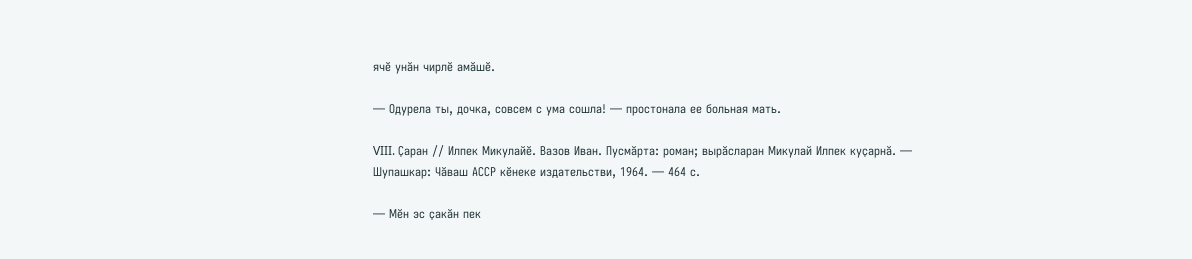ячӗ унӑн чирлӗ амӑшӗ.

— Одурела ты, дочка, совсем с ума сошла! — простонала ее больная мать.

VIII. Ҫаран // Илпек Микулайӗ. Вазов Иван. Пусмӑрта: роман; вырӑсларан Микулай Илпек куҫарнӑ. — Шупашкар: Чӑваш АССР кӗнеке издательстви, 1964. — 464 с.

— Мӗн эс ҫакӑн пек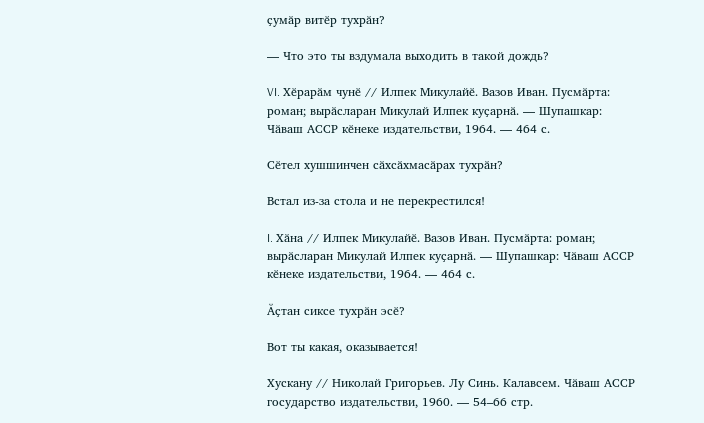ҫумӑр витӗр тухрӑн?

— Что это ты вздумала выходить в такой дождь?

VI. Хӗрарӑм чунӗ // Илпек Микулайӗ. Вазов Иван. Пусмӑрта: роман; вырӑсларан Микулай Илпек куҫарнӑ. — Шупашкар: Чӑваш АССР кӗнеке издательстви, 1964. — 464 с.

Сӗтел хушшинчен сӑхсӑхмасӑрах тухрӑн?

Встал из-за стола и не перекрестился!

I. Хӑна // Илпек Микулайӗ. Вазов Иван. Пусмӑрта: роман; вырӑсларан Микулай Илпек куҫарнӑ. — Шупашкар: Чӑваш АССР кӗнеке издательстви, 1964. — 464 с.

Ӑҫтан сиксе тухрӑн эсӗ?

Вот ты какая, оказывается!

Хускану // Николай Григорьев. Лу Синь. Калавсем. Чӑваш АССР государство издательстви, 1960. — 54–66 стр.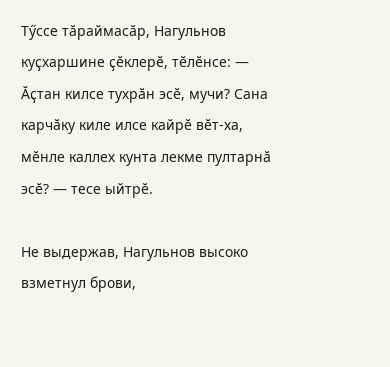Тӳссе тӑраймасӑр, Нагульнов куҫхаршине ҫӗклерӗ, тӗлӗнсе: — Ӑҫтан килсе тухрӑн эсӗ, мучи? Сана карчӑку киле илсе кайрӗ вӗт-ха, мӗнле каллех кунта лекме пултарнӑ эсӗ? — тесе ыйтрӗ.

Не выдержав, Нагульнов высоко взметнул брови,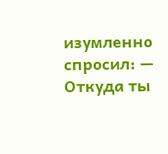изумленно спросил: — Откуда ты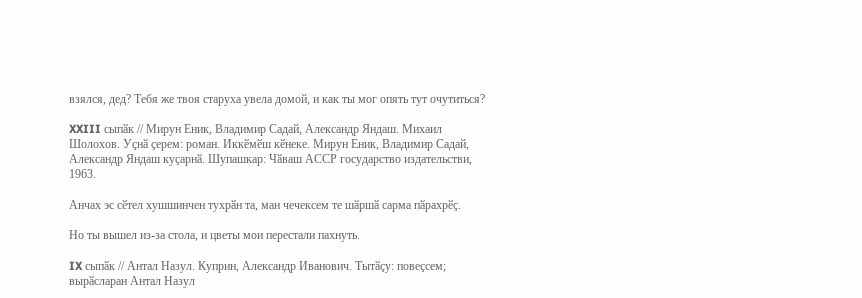взялся, дед? Тебя же твоя старуха увела домой, и как ты мог опять тут очутиться?

XXIII сыпӑк // Мирун Еник, Владимир Садай, Александр Яндаш. Михаил Шолохов. Уҫнӑ ҫерем: роман. Иккӗмӗш кӗнеке. Мирун Еник, Владимир Садай, Александр Яндаш куҫарнӑ. Шупашкар: Чӑваш АССР государство издательстви, 1963.

Анчах эс сӗтел хушшинчен тухрӑн та, ман чечексем те шӑршӑ сарма пӑрахрӗҫ.

Но ты вышел из-за стола, и цветы мои перестали пахнуть.

IX сыпӑк // Антал Назул. Куприн, Александр Иванович. Тытӑҫу: повеҫсем; вырӑсларан Антал Назул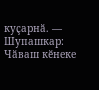куҫарнӑ. — Шупашкар: Чӑваш кӗнеке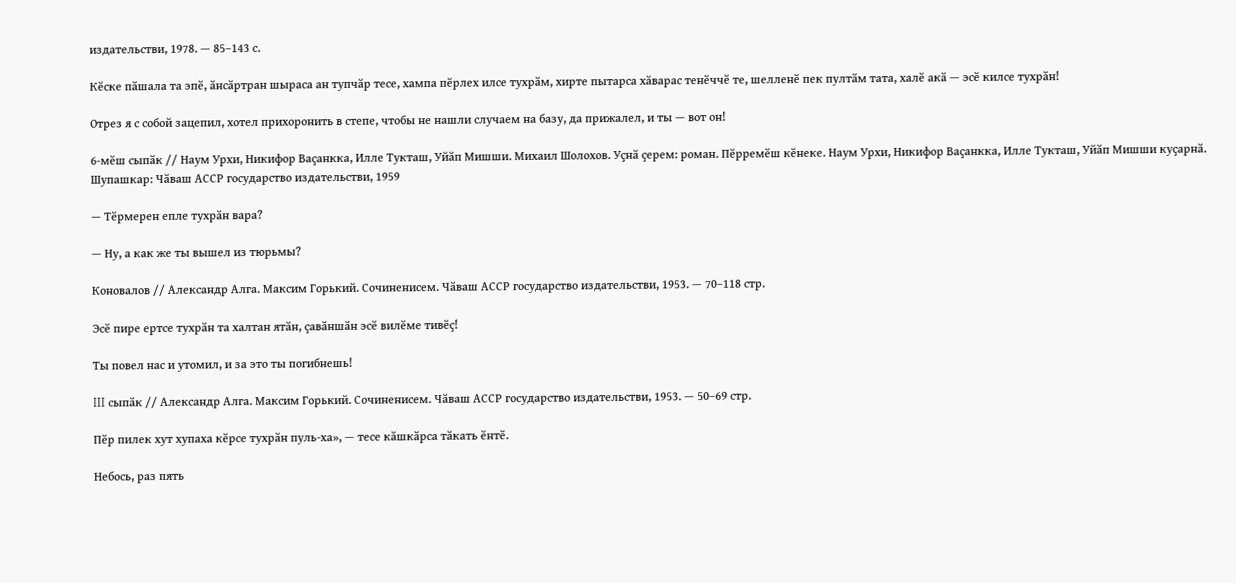издательстви, 1978. — 85–143 с.

Кӗске пӑшала та эпӗ, ӑнсӑртран шыраса ан тупчӑр тесе, хампа пӗрлех илсе тухрӑм, хирте пытарса хӑварас тенӗччӗ те, шелленӗ пек пултӑм тата, халӗ акӑ — эсӗ килсе тухрӑн!

Отрез я с собой зацепил, хотел прихоронить в степе, чтобы не нашли случаем на базу, да прижалел, и ты — вот он!

6-мӗш сыпӑк // Наум Урхи, Никифор Ваҫанкка, Илле Тукташ, Уйӑп Мишши. Михаил Шолохов. Уҫнӑ ҫерем: роман. Пӗрремӗш кӗнеке. Наум Урхи, Никифор Ваҫанкка, Илле Тукташ, Уйӑп Мишши куҫарнӑ. Шупашкар: Чӑваш АССР государство издательстви, 1959

— Тӗрмерен епле тухрӑн вара?

— Ну, а как же ты вышел из тюрьмы?

Коновалов // Александр Алга. Максим Горький. Сочиненисем. Чӑваш АССР государство издательстви, 1953. — 70–118 стр.

Эсӗ пире ертсе тухрӑн та халтан ятӑн, ҫавӑншӑн эсӗ вилӗме тивӗҫ!

Ты повел нас и утомил, и за это ты погибнешь!

III сыпӑк // Александр Алга. Максим Горький. Сочиненисем. Чӑваш АССР государство издательстви, 1953. — 50–69 стр.

Пӗр пилек хут хупаха кӗрсе тухрӑн пуль-ха», — тесе кӑшкӑрса тӑкать ӗнтӗ.

Небось, раз пять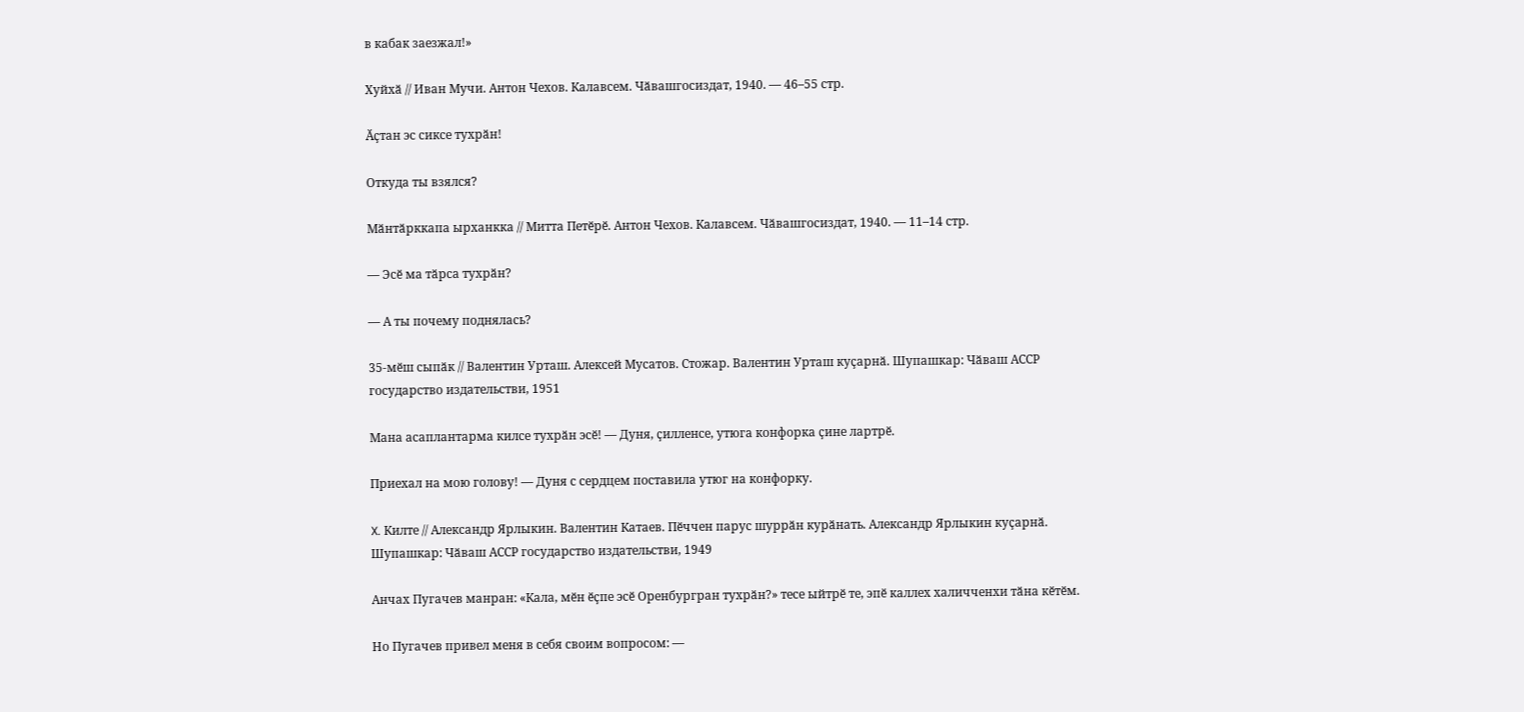в кабак заезжал!»

Хуйхӑ // Иван Мучи. Антон Чехов. Калавсем. Чӑвашгосиздат, 1940. — 46–55 стр.

Ӑҫтан эс сиксе тухрӑн!

Откуда ты взялся?

Мӑнтӑрккапа ырханкка // Митта Петӗрӗ. Антон Чехов. Калавсем. Чӑвашгосиздат, 1940. — 11–14 стр.

— Эсӗ ма тӑрса тухрӑн?

— А ты почему поднялась?

35-мӗш сыпӑк // Валентин Урташ. Алексей Мусатов. Стожар. Валентин Урташ куҫарнӑ. Шупашкар: Чӑваш АССР государство издательстви, 1951

Мана асаплантарма килсе тухрӑн эсӗ! — Дуня, ҫилленсе, утюга конфорка ҫине лартрӗ.

Приехал на мою голову! — Дуня с сердцем поставила утюг на конфорку.

X. Килте // Александр Ярлыкин. Валентин Катаев. Пӗччен парус шуррӑн курӑнать. Александр Ярлыкин куҫарнӑ. Шупашкар: Чӑваш АССР государство издательстви, 1949

Анчах Пугачев манран: «Кала, мӗн ӗҫпе эсӗ Оренбургран тухрӑн?» тесе ыйтрӗ те, эпӗ каллех халичченхи тӑна кӗтӗм.

Но Пугачев привел меня в себя своим вопросом: —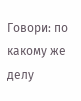Говори: по какому же делу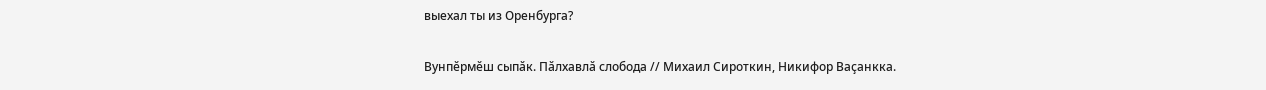выехал ты из Оренбурга?

Вунпӗрмӗш сыпӑк. Пӑлхавлӑ слобода // Михаил Сироткин, Никифор Ваҫанкка.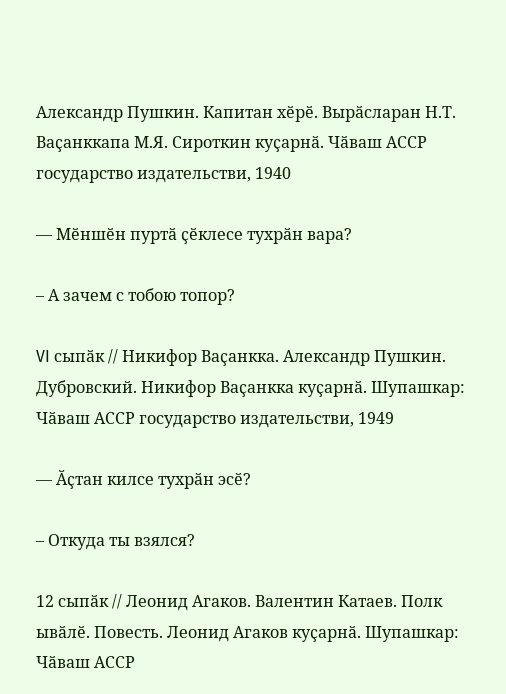Александр Пушкин. Капитан хӗрӗ. Вырӑсларан Н.Т. Ваҫанккапа М.Я. Сироткин куҫарнӑ. Чӑваш АССР государство издательстви, 1940

— Мӗншӗн пуртӑ ҫӗклесе тухрӑн вара?

– А зачем с тобою топор?

VI сыпӑк // Никифор Ваҫанкка. Александр Пушкин. Дубровский. Никифор Ваҫанкка куҫарнӑ. Шупашкар: Чӑваш АССР государство издательстви, 1949

— Ӑҫтан килсе тухрӑн эсӗ?

– Откуда ты взялся?

12 сыпӑк // Леонид Агаков. Валентин Катаев. Полк ывӑлӗ. Повесть. Леонид Агаков куҫарнӑ. Шупашкар: Чӑваш АССР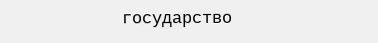государство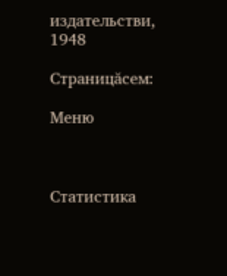издательстви, 1948

Страницăсем:

Меню



Статистика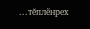...тĕплӗнрех